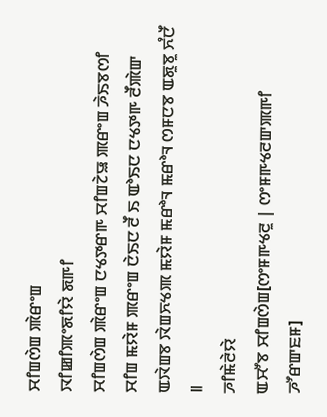ꯆꯤꯡꯁꯥꯡ ꯄꯥꯔꯦꯡ
ꯋꯤꯀꯤꯄꯦꯗꯤꯌꯥ ꯗꯒꯤ
ꯆꯤꯡꯁꯥꯡ ꯄꯥꯔꯦꯡ ꯅꯠꯇꯔꯒ ꯆꯤꯡꯖꯥꯎ ꯄꯔꯦꯡ ꯍꯥꯏꯕꯁꯤ ꯆꯤꯡ ꯃꯌꯥꯝ ꯄꯔꯦꯡ ꯅꯥꯏꯅ ꯂꯩ ꯏ ꯑꯣꯏꯅ ꯅꯠꯇꯒ ꯂꯩꯄꯥꯛ ꯑꯋꯥꯡꯕ ꯋꯥꯡꯈꯠꯄ ꯃꯌꯥꯝ ꯃꯔꯣꯜ ꯃꯔꯣꯜ ꯁꯝꯅꯕ ꯑꯗꯨꯕꯨ ꯈꯪꯅꯩ ꯫
ꯍꯤꯃꯥꯂꯥꯌꯥ
ꯑꯆꯧꯕ ꯆꯤꯡꯁꯥꯡ[ꯁꯦꯝꯒꯠꯂꯨ | ꯁꯦꯝꯒꯠꯂꯛꯄꯒꯤ ꯍꯧꯔꯛꯐꯝ]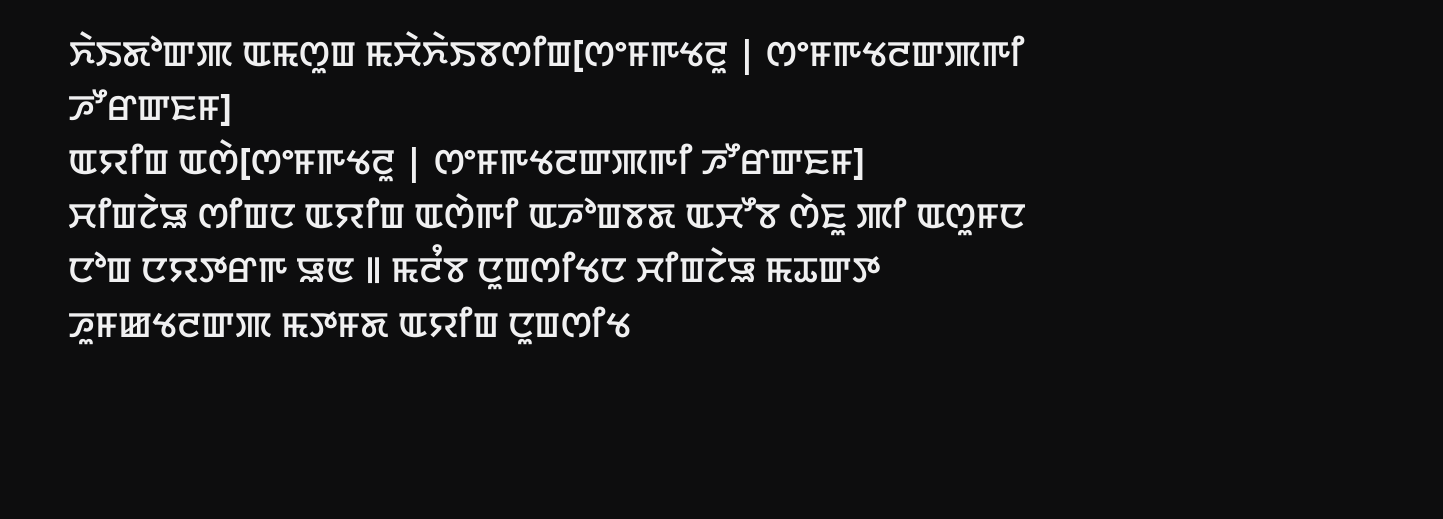ꯈꯥꯏꯗꯣꯛꯄ ꯑꯃꯁꯨꯡ ꯃꯆꯥꯈꯥꯏꯕꯁꯤꯡ[ꯁꯦꯝꯒꯠꯂꯨ | ꯁꯦꯝꯒꯠꯂꯛꯄꯒꯤ ꯍꯧꯔꯛꯐꯝ]
ꯑꯌꯤꯡ ꯑꯁꯥ[ꯁꯦꯝꯒꯠꯂꯨ | ꯁꯦꯝꯒꯠꯂꯛꯄꯒꯤ ꯍꯧꯔꯛꯐꯝ]
ꯆꯤꯡꯖꯥꯎ ꯁꯤꯡꯅ ꯑꯌꯤꯡ ꯑꯁꯥꯒꯤ ꯑꯍꯣꯡꯕꯗ ꯑꯆꯧꯕ ꯁꯥꯐꯨ ꯄꯤ ꯑꯁꯨꯝꯅ ꯅꯣꯡ ꯅꯌꯇꯔꯒ ꯎꯟ ꯫ ꯃꯂꯪꯕ ꯅꯨꯡꯁꯤꯠꯅ ꯆꯤꯡꯖꯥꯎ ꯃꯊꯛꯇ ꯍꯨꯝꯀꯠꯂꯛꯄ ꯃꯇꯝꯗ ꯑꯌꯤꯡ ꯅꯨꯡꯁꯤꯠ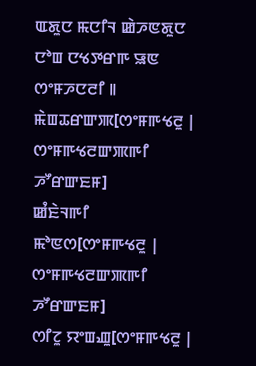ꯑꯗꯨꯅ ꯃꯅꯤꯜ ꯀꯥꯍꯟꯗꯨꯅ ꯅꯣꯡ ꯅꯠꯇꯔꯒ ꯎꯟ ꯁꯦꯝꯍꯅꯂꯤ ꯫
ꯃꯥꯡꯊꯔꯛꯄ[ꯁꯦꯝꯒꯠꯂꯨ | ꯁꯦꯝꯒꯠꯂꯛꯄꯒꯤ ꯍꯧꯔꯛꯐꯝ]
ꯀꯪꯐꯥꯜꯒꯤ ꯃꯣꯟꯁ[ꯁꯦꯝꯒꯠꯂꯨ | ꯁꯦꯝꯒꯠꯂꯛꯄꯒꯤ ꯍꯧꯔꯛꯐꯝ]
ꯁꯤꯖꯨ ꯌꯦꯡꯉꯨ[ꯁꯦꯝꯒꯠꯂꯨ |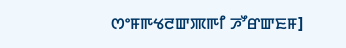ꯁꯦꯝꯒꯠꯂꯛꯄꯒꯤ ꯍꯧꯔꯛꯐꯝ]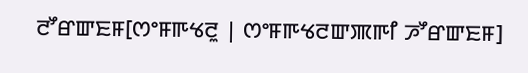ꯂꯧꯔꯛꯐꯝ[ꯁꯦꯝꯒꯠꯂꯨ | ꯁꯦꯝꯒꯠꯂꯛꯄꯒꯤ ꯍꯧꯔꯛꯐꯝ]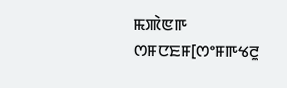ꯃꯄꯥꯟꯒ ꯁꯝꯅꯐꯝ[ꯁꯦꯝꯒꯠꯂꯨ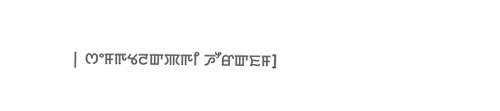| ꯁꯦꯝꯒꯠꯂꯛꯄꯒꯤ ꯍꯧꯔꯛꯐꯝ]